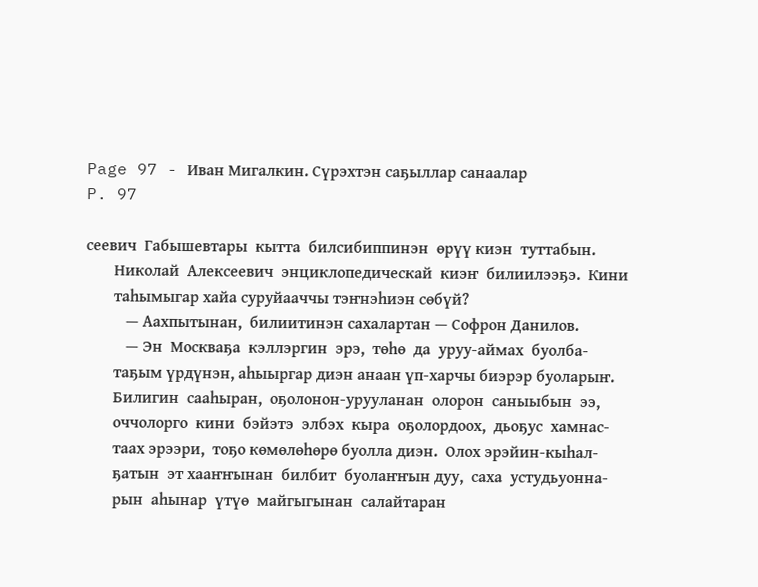Page 97 - Иван Мигалкин. Сүрэхтэн саҕыллар санаалар
P. 97

сеевич  Габышевтары  кытта  билсибиппинэн  өрүү киэн  туттабын.
       Николай  Алексеевич  энциклопедическай  киэҥ  билиилээҕэ.  Кини
       таһымыгар хайа суруйааччы тэҥнэһиэн сөбүй?
          — Аахпытынан,  билиитинэн сахалартан — Софрон Данилов.
          — Эн  Москваҕа  кэллэргин  эрэ,  төһө  да  уруу-аймах  буолба-
       таҕым үрдүнэн, аһыыргар диэн анаан үп-харчы биэрэр буоларыҥ.
       Билигин  сааһыран,  оҕолонон-урууланан  олорон  саныыбын  ээ,
       оччолорго  кини  бэйэтэ  элбэх  кыра  оҕолордоох,  дьоҕус  хамнас-
       таах эрээри,  тоҕо көмөлөһөрө буолла диэн.  Олох эрэйин-кыһал-
       ҕатын  эт хааҥҥынан  билбит  буолаҥҥын дуу,  саха  устудьуонна-
       рын  аһынар  үтүө  майгыгынан  салайтаран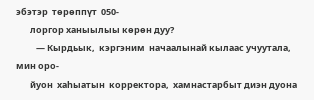эбэтэр  төрөппүт  050-
       лоргор ханыылыы көрөн дуу?
          — Кырдьык,  кэргэним  начаалынай кылаас учуутала,  мин оро-
       йуон  хаһыатын  корректора,  хамнастарбыт диэн дуона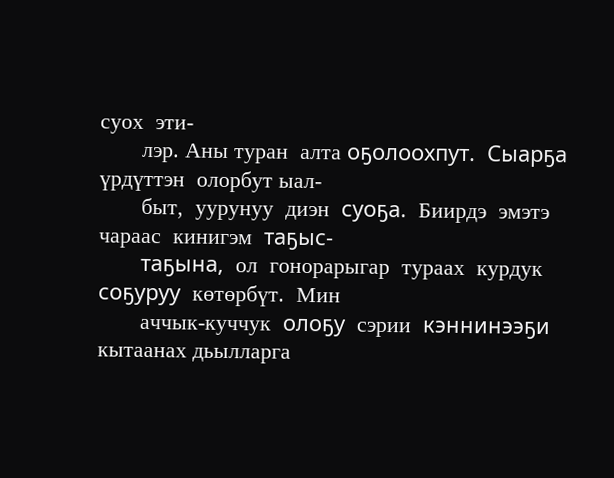суох  эти-
       лэр. Аны туран  алта оҕолоохпут.  Сыарҕа  үрдүттэн  олорбут ыал-
       быт,  уурунуу  диэн  суоҕа.  Биирдэ  эмэтэ  чараас  кинигэм  таҕыс-
       таҕына,  ол  гонорарыгар  тураах  курдук  соҕуруу  көтөрбүт.  Мин
       аччык-куччук  олоҕу  сэрии  кэннинээҕи  кытаанах дьылларга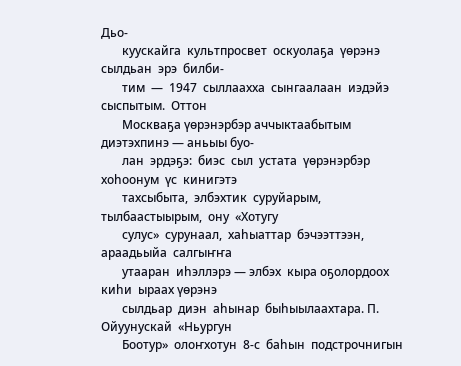Дьо-
       куускайга  культпросвет  оскуолаҕа  үөрэнэ  сылдьан  эрэ  билби-
       тим  —  1947  сыллаахха  сынгаалаан  иэдэйэ  сыспытым.  Оттон
       Москваҕа үөрэнэрбэр аччыктаабытым диэтэхпинэ — аньыы буо-
       лан  эрдэҕэ:  биэс  сыл  устата  үөрэнэрбэр  хоһоонум  үс  кинигэтэ
       тахсыбыта,  элбэхтик  суруйарым,  тылбаастыырым,  ону  «Хотугу
       сулус»  сурунаал,  хаһыаттар  бэчээттээн,  араадьыйа  салгыҥҥа
       утааран  иһэллэрэ — элбэх  кыра оҕолордоох  киһи  ыраах үөрэнэ
       сылдьар  диэн  аһынар  быһыылаахтара. П. Ойуунускай  «Ньургун
       Боотур»  олоҥхотун  8-с  баһын  подстрочнигын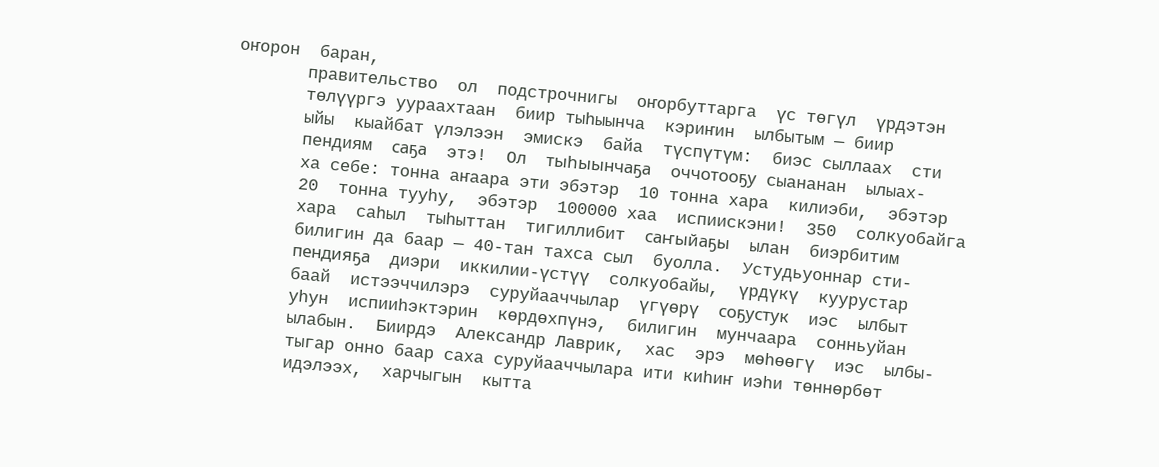оҥорон  баран,
       правительство  ол  подстрочнигы  оҥорбуттарга  үс төгүл  үрдэтэн
       төлүүргэ уураахтаан  биир тыһыынча  кэриҥин  ылбытым — биир
       ыйы  кыайбат үлэлээн  эмискэ  байа  түспүтүм:  биэс сыллаах  сти
       пендиям  саҕа  этэ!  Ол  тыһыынчаҕа  оччотооҕу сыананан  ылыах-
       ха себе: тонна аҥаара эти эбэтэр  10 тонна хара  килиэби,  эбэтэр
       20  тонна тууһу,  эбэтэр  100000 хаа  испиискэни!  350  солкуобайга
       хара  саһыл  тыһыттан  тигиллибит  саҥыйаҕы  ылан  биэрбитим
       билигин да баар — 40-тан тахса сыл  буолла.  Устудьуоннар сти-
       пендияҕа  диэри  иккилии-үстүү  солкуобайы,  үрдүкү  куурустар
       баай  истээччилэрэ  суруйааччылар  үгүөрү  соҕустук  иэс  ылбыт
       уһун  испииһэктэрин  көрдөхпүнэ,  билигин  мунчаара  сонньуйан
       ылабын.  Биирдэ  Александр Лаврик,  хас  эрэ  мөһөөгү  иэс  ылбы-
       тыгар онно баар саха суруйааччылара ити киһиҥ иэһи төннөрбөт
       идэлээх,  харчыгын  кытта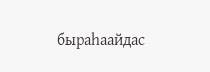быраһаайдас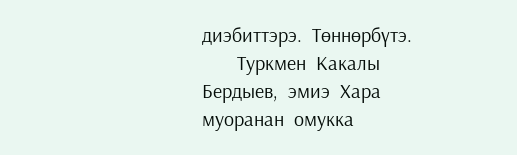диэбиттэрэ.  Төннөрбүтэ.
       Туркмен  Какалы  Бердыев,  эмиэ  Хара  муоранан  омукка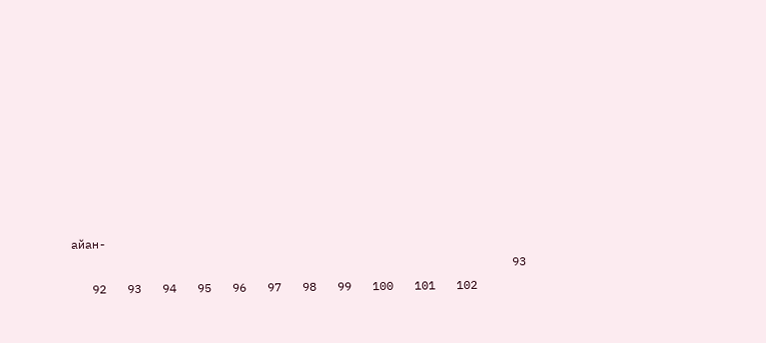айан-
                                                               93
   92   93   94   95   96   97   98   99   100   101   102